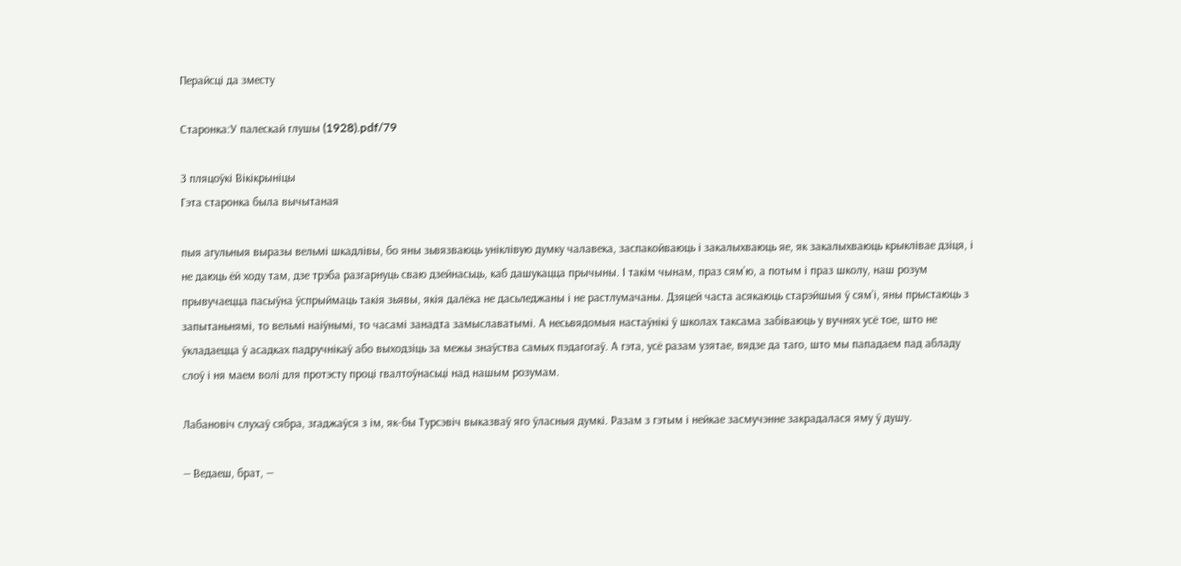Перайсці да зместу

Старонка:У палескай глушы (1928).pdf/79

З пляцоўкі Вікікрыніцы
Гэта старонка была вычытаная

пыя агульныя выразы вельмі шкадлівы, бо яны зьвязваюць уніклівую думку чалавека, заспакойваюць і закалыхваюць яе, як закалыхваюць крыклівае дзіця, і не даюць ёй ходу там, дзе трэба разгарнуць сваю дзейнасьць, каб дашукацца прычыны. І такім чынам, праз сям’ю, а потым і праз школу, наш розум прывучаецца пасыўна ўспрыймаць такія зьявы, якія далёка не дасьледжаны і не растлумачаны. Дзяцей часта асякаюць старэйшыя ў сям’і, яны прыстаюць з запытаньнямі, то вельмі наіўнымі, то часамі занадта замыславатымі. А несьвядомыя настаўнікі ў школах таксама забіваюць у вучнях усё тое, што не ўкладаецца ў асадках падручнікаў або выходзіць за межы знаўства самых пэдагогаў. А гэта, усё разам узятае, вядзе да таго, што мы пападаем пад абладу слоў і ня маем волі для протэсту проці гвалтоўнасьці над нашым розумам.

Лабановіч слухаў сябра, згаджаўся з ім, як-бы Турсэвіч выказваў яго ўласныя думкі. Разам з гэтым і нейкае засмучэнне закрадалася яму ў душу.

— Ведаеш, брат, —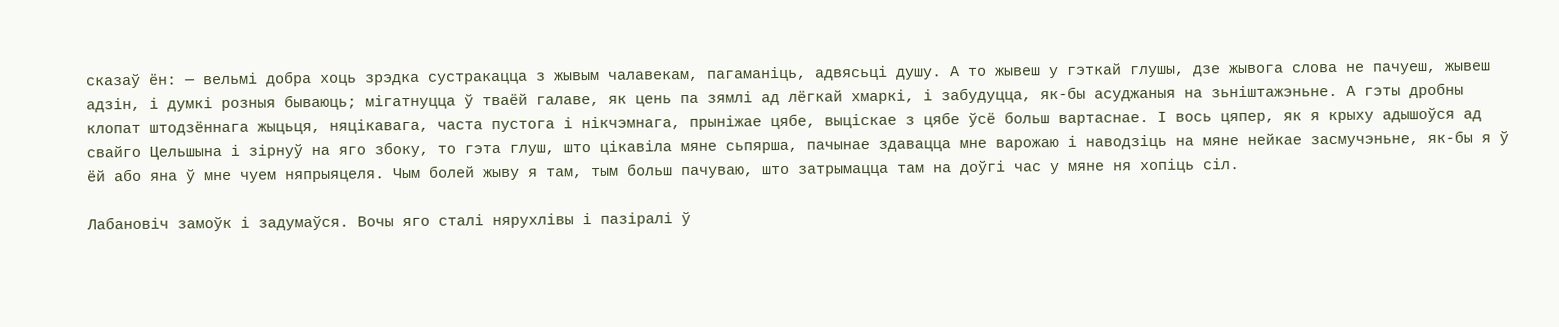сказаў ён: — вельмі добра хоць зрэдка сустракацца з жывым чалавекам, пагаманіць, адвясьці душу. А то жывеш у гэткай глушы, дзе жывога слова не пачуеш, жывеш адзін, і думкі розныя бываюць; мігатнуцца ў тваёй галаве, як цень па зямлі ад лёгкай хмаркі, і забудуцца, як-бы асуджаныя на зьніштажэньне. А гэты дробны клопат штодзённага жыцьця, няцікавага, часта пустога і нікчэмнага, прыніжае цябе, выціскае з цябе ўсё больш вартаснае. І вось цяпер, як я крыху адышоўся ад свайго Цельшына і зірнуў на яго збоку, то гэта глуш, што цікавіла мяне сьпярша, пачынае здавацца мне варожаю і наводзіць на мяне нейкае засмучэньне, як-бы я ў ёй або яна ў мне чуем няпрыяцеля. Чым болей жыву я там, тым больш пачуваю, што затрымацца там на доўгі час у мяне ня хопіць сіл.

Лабановіч замоўк і задумаўся. Вочы яго сталі нярухлівы і пазіралі ў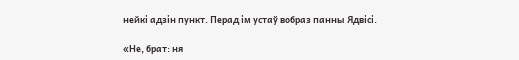нейкі адзін пункт. Перад ім устаў вобраз панны Ядвісі.

«Не, брат: ня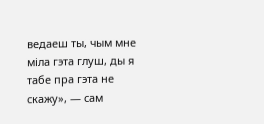ведаеш ты, чым мне міла гэта глуш, ды я табе пра гэта не скажу», — сам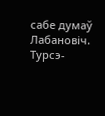сабе думаў Лабановіч. Турсэ-